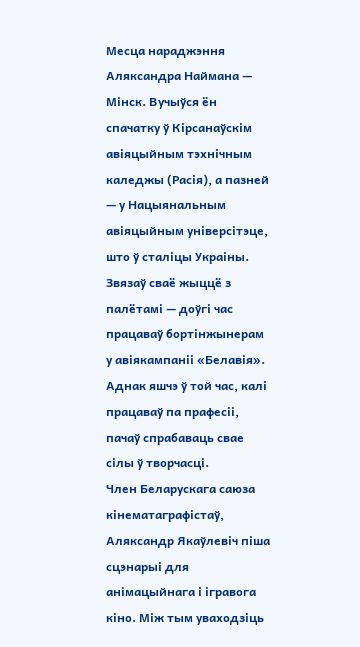Месца нараджэння Аляксандра Наймана — Мінск. Вучыўся ён спачатку ў Кірсанаўскім авіяцыйным тэхнічным каледжы (Расія), а пазней — у Нацыянальным авіяцыйным універсітэце, што ў сталіцы Украіны. Звязаў сваё жыццё з палётамі — доўгі час працаваў бортінжынерам у авіякампаніі «Белавія». Аднак яшчэ ў той час, калі працаваў па прафесіі, пачаў спрабаваць свае сілы ў творчасці.
Член Беларускага саюза кінематаграфістаў, Аляксандр Якаўлевіч піша сцэнарыі для анімацыйнага і ігравога кіно. Між тым уваходзіць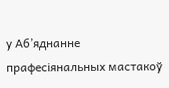у Аб’яднанне прафесіянальных мастакоў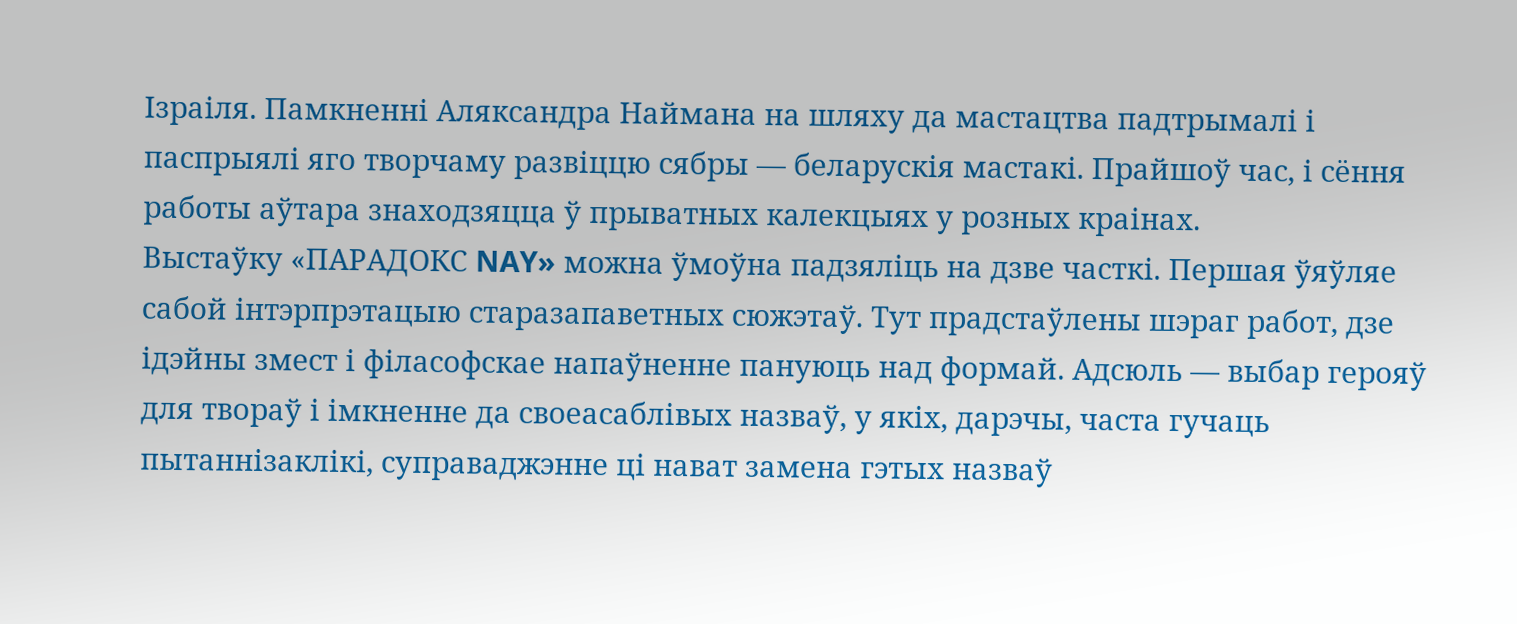Ізраіля. Памкненні Аляксандра Наймана на шляху да мастацтва падтрымалі і паспрыялі яго творчаму развіццю сябры — беларускія мастакі. Прайшоў час, і сёння работы аўтара знаходзяцца ў прыватных калекцыях у розных краінах.
Выстаўку «ПАРАДОКС NAY» можна ўмоўна падзяліць на дзве часткі. Першая ўяўляе сабой інтэрпрэтацыю старазапаветных сюжэтаў. Тут прадстаўлены шэраг работ, дзе ідэйны змест і філасофскае напаўненне пануюць над формай. Адсюль — выбар герояў для твораў і імкненне да своеасаблівых назваў, у якіх, дарэчы, часта гучаць пытаннізаклікі, суправаджэнне ці нават замена гэтых назваў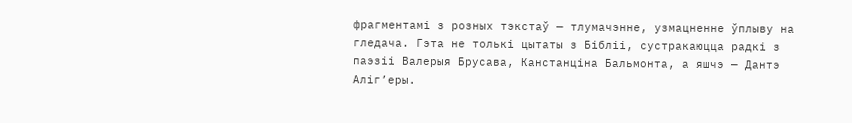фрагментамі з розных тэкстаў — тлумачэнне, узмацненне ўплыву на гледача. Гэта не толькі цытаты з Бібліі, сустракаюцца радкі з паэзіі Валерыя Брусава, Канстанціна Бальмонта, а яшчэ — Дантэ Аліг’еры.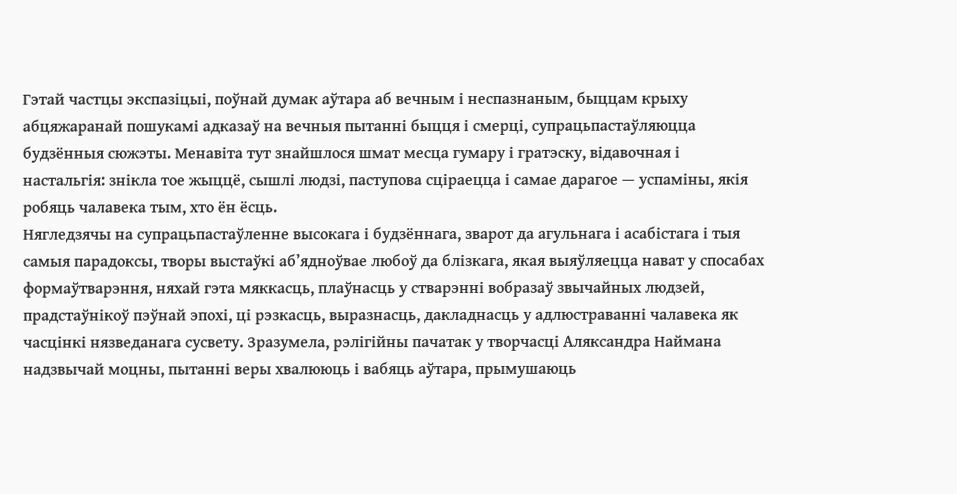Гэтай частцы экспазіцыі, поўнай думак аўтара аб вечным і неспазнаным, быццам крыху абцяжаранай пошукамі адказаў на вечныя пытанні быцця і смерці, супрацьпастаўляюцца будзённыя сюжэты. Менавіта тут знайшлося шмат месца гумару і гратэску, відавочная і настальгія: знікла тое жыццё, сышлі людзі, паступова сціраецца і самае дарагое — успаміны, якія робяць чалавека тым, хто ён ёсць.
Нягледзячы на супрацьпастаўленне высокага і будзённага, зварот да агульнага і асабістага і тыя самыя парадоксы, творы выстаўкі аб’ядноўвае любоў да блізкага, якая выяўляецца нават у спосабах формаўтварэння, няхай гэта мяккасць, плаўнасць у стварэнні вобразаў звычайных людзей, прадстаўнікоў пэўнай эпохі, ці рэзкасць, выразнасць, дакладнасць у адлюстраванні чалавека як часцінкі нязведанага сусвету. Зразумела, рэлігійны пачатак у творчасці Аляксандра Наймана надзвычай моцны, пытанні веры хвалююць і вабяць аўтара, прымушаюць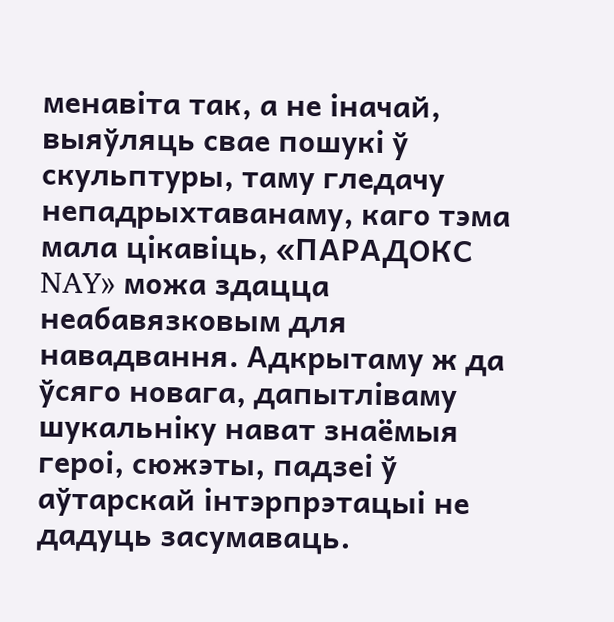менавіта так, а не іначай, выяўляць свае пошукі ў скульптуры, таму гледачу непадрыхтаванаму, каго тэма мала цікавіць, «ПАРАДОКС NAY» можа здацца неабавязковым для навадвання. Адкрытаму ж да ўсяго новага, дапытліваму шукальніку нават знаёмыя героі, сюжэты, падзеі ў аўтарскай інтэрпрэтацыі не дадуць засумаваць.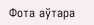Фота аўтара